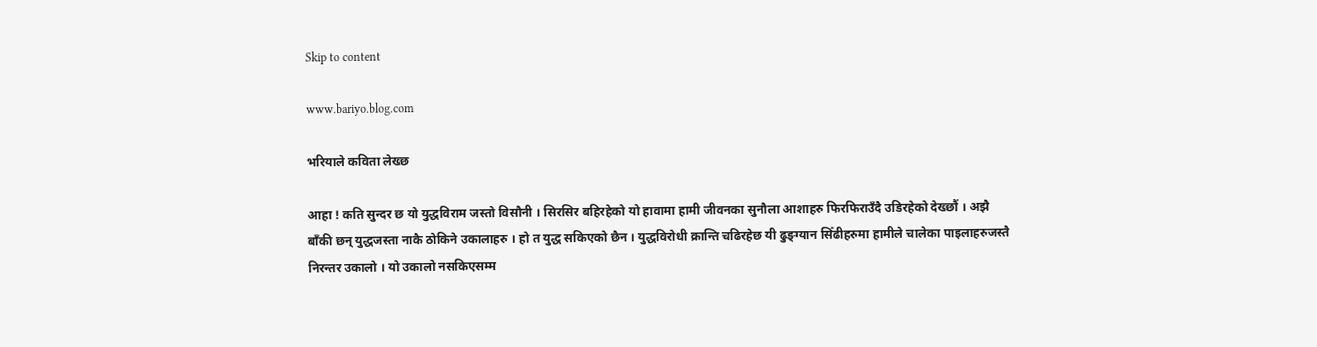Skip to content

www.bariyo.blog.com

भरियाले कविता लेख्छ

आहा ! कति सुन्दर छ यो युद्धविराम जस्तो विसौनी । सिरसिर बहिरहेको यो हावामा हामी जीवनका सुनौला आशाहरु फिरफिराउँदै उडिरहेको देख्छौं । अझै बाँकी छन् युद्धजस्ता नाकै ठोकिने उकालाहरु । हो त युद्ध सकिएको छैन । युद्धविरोधी क्रान्ति चढिरहेछ यी ढुङ्ग्यान सिँढीहरुमा हामीले चालेका पाइलाहरुजस्तै निरन्तर उकालो । यो उकालो नसकिएसम्म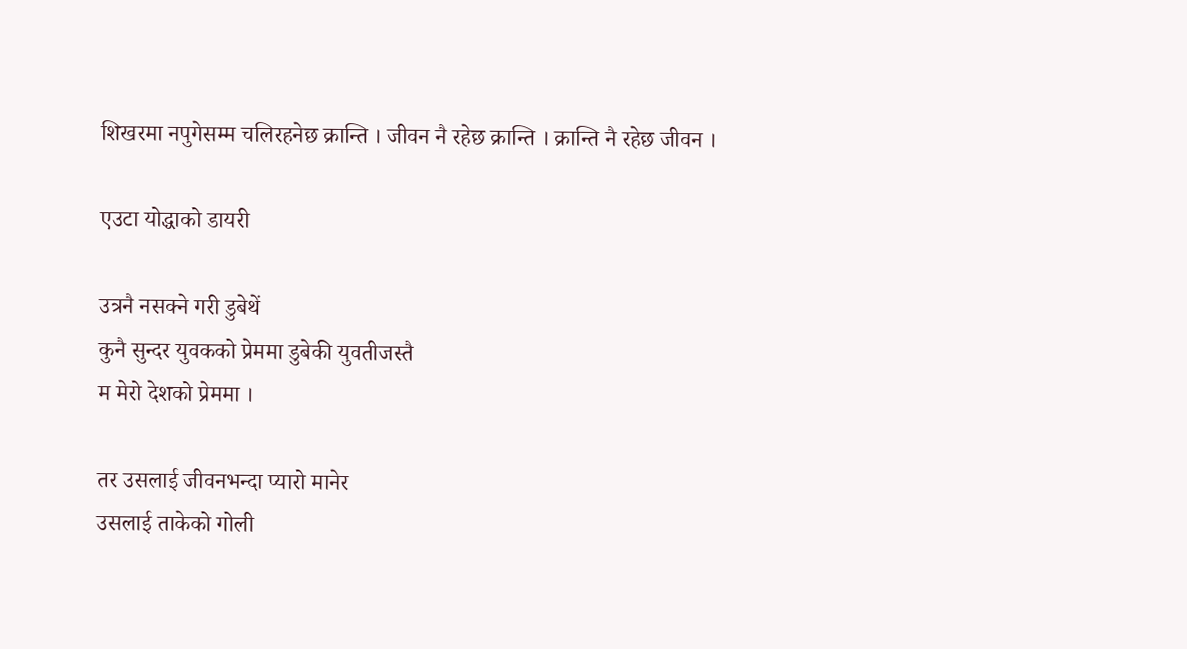शिखरमा नपुगेसम्म चलिरहनेछ क्रान्ति । जीवन नै रहेछ क्रान्ति । क्रान्ति नै रहेछ जीवन ।

एउटा योद्धाको डायरी

उत्रनै नसक्ने गरी डुबेथें
कुनै सुन्दर युवकको प्रेममा डुबेकी युवतीजस्तै
म मेरो देशको प्रेममा ।

तर उसलाई जीवनभन्दा प्यारो मानेर
उसलाई ताकेको गोली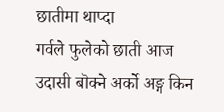छातीमा थाप्दा
गर्वले फुलेको छाती आज
उदासी बॊक्ने अर्को अङ्ग किन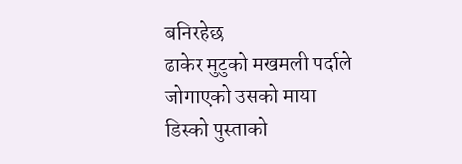बनिरहेछ
ढाकेर मुटुको मखमली पर्दाले
जोगाएको उसको माया
डिस्को पुस्ताको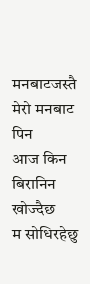मनबाटजस्तै
मेरो मनबाट पिन
आज किन बिरानिन खोज्दैछ
म सोधिरहेछु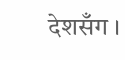देशसँग ।